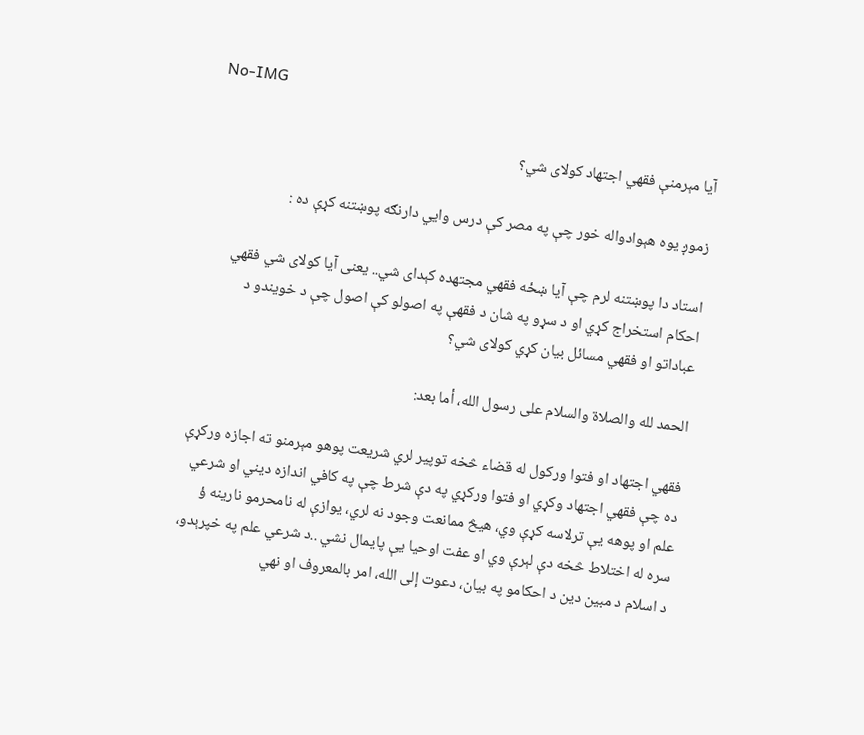No-IMG

آيا مېرمنې فقهي اجتهاد كولای شي؟

زموږ يوه هېوادواله خور چې په مصر کې درس وايي دارنګه پوښتنه کړې ده :

استاد دا پوښتنه لرم چې آیا ښځه فقهي مجتهده کېدای شي.. یعنی آیا کولای شي فقهي احکام استخراج کړي او د سړو په شان د فقهې په اصولو کې اصول چې د خويندو د عباداتو او فقهي مسائل بيان کړي کولای شي؟

الحمد لله والصلاة والسلام على رسول الله، أما بعد:

فقهي اجتهاد او فتوا ورکول له قضاء څخه توپیر لري شريعت پوهو مېرمنو ته اجازه ورکړې ده چې فقهي اجتهاد وکړي او فتوا ورکړي په دې شرط چې په کافي اندازه ديني او شرعي علم او پوهه يې ترلاسه کړې وي، هیڅ ممانعت وجود نه لري، يوازې له نامحرمو نارينه ؤ سره له اختلاط څخه دې لېرې وي او عفت اوحيا يې پايمال نشي ..د شرعي علم په خپرېدو، د اسلام د مبين دين د احکامو په بيان، دعوت إلى الله، امر بالمعروف او نهي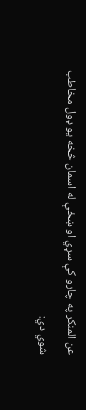عن المنكر په چارو کې سړي او ښځې له اسمان څخه يو ډول مخاطب شوي دي: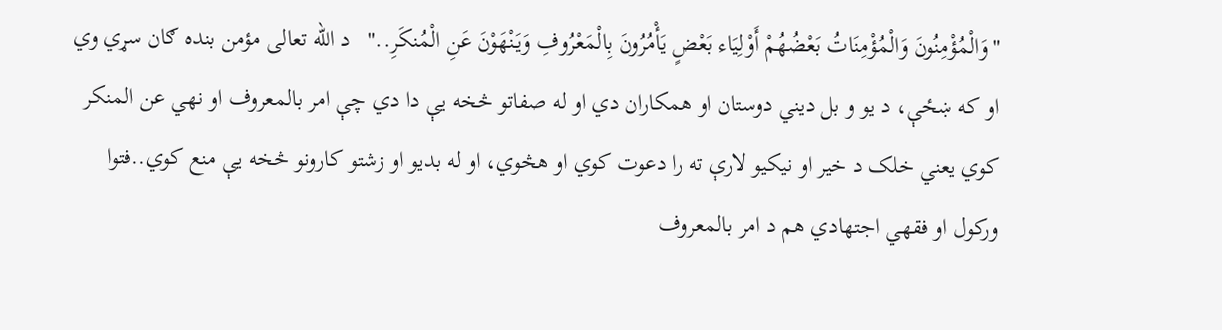"وَالْمُؤْمِنُونَ وَالْمُؤْمِنَاتُ بَعْضُهُمْ أَوْلِيَاء بَعْضٍ يَأْمُرُونَ بِالْمَعْرُوفِ وَيَنْهَوْنَ عَنِ الْمُنكَرِ.."   د الله تعالی مؤمن بنده ګان سړي وي او که ښځې، د يو و بل ديني دوستان او همكاران دي او له صفاتو څخه يې دا دي چې امر بالمعروف او نهي عن المنكر کوي يعني خلک د خير او نيكيو لارې ته را دعوت کوي او هڅوي، او له بديو او زشتو کارونو څخه يې منع کوي..فتوا ورکول او فقهي اجتهادي هم د امر بالمعروف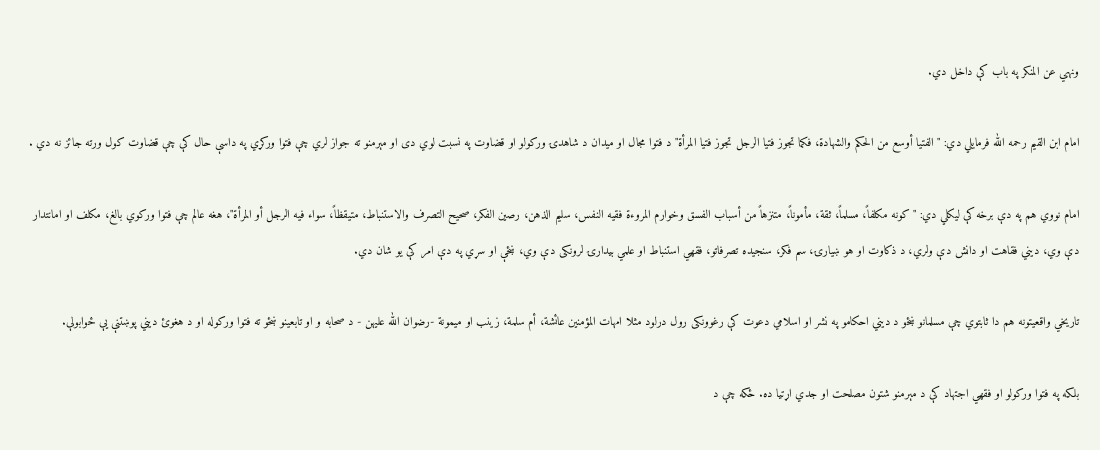ونهي عن المنكر په باب کې داخل دي.

امام ابن القيم رحمه الله فرمايلي دي: "الفتيا أوسع من الحكم والشهادة، فكما تجوز فتيا الرجل تجوز فتيا المرأة" د فتوا مجال او میدان د شاهدۍ ورکولو او قضاوت په نسبت لوي دی او مېرمنو ته جواز لري چې فتوا ورکړي په داسې حال کې چې قضاوت کول ورته جائز نه دي .

امام نووي هم په دې برخه کې ليکلي دي: "كونه مكلفاً، مسلماً، ثقة، مأموناً، متنزهاً من أسباب الفسق وخوارم المروءة فقيه النفس، سليم الذهن، رصين الفكر، صحيح التصرف والاستنباط، متيقظاً، سواء فيه الرجل أو المرأة"، هغه عالم چې فتوا ورکوي بالغ، مكلف او امانتدار دې وي، ديني فقاهت او دانش دې ولري، د ذكاوت او هو ښيارۍ، سم فکر، سنجيده تصرفاتو، فقهي استنباط او علمي بيدارۍ لرونکی دې وي، ښځې او سړي په دې امر کې يو شان دي.

تاريخي واقعيتونه هم دا ثابتوي چې مسلمانو ښځو د ديني احکامو په نشر او اسلامي دعوت کې رغوونکی رول درلود مثلا امهات المؤمنين عائشة، أم سلمة، زينب او ميمونة -رضوان الله عليهن - د صحابه و او تابعينو ښځو ته فتوا ورکوله او د هغوئ ديني پوښتنې يې ځوابولې.

بلكه په فتوا ورکولو او فقهي اجتهاد کې د مېرمنو شتون مصلحت او جدي اړتيا ده. ځکه چې د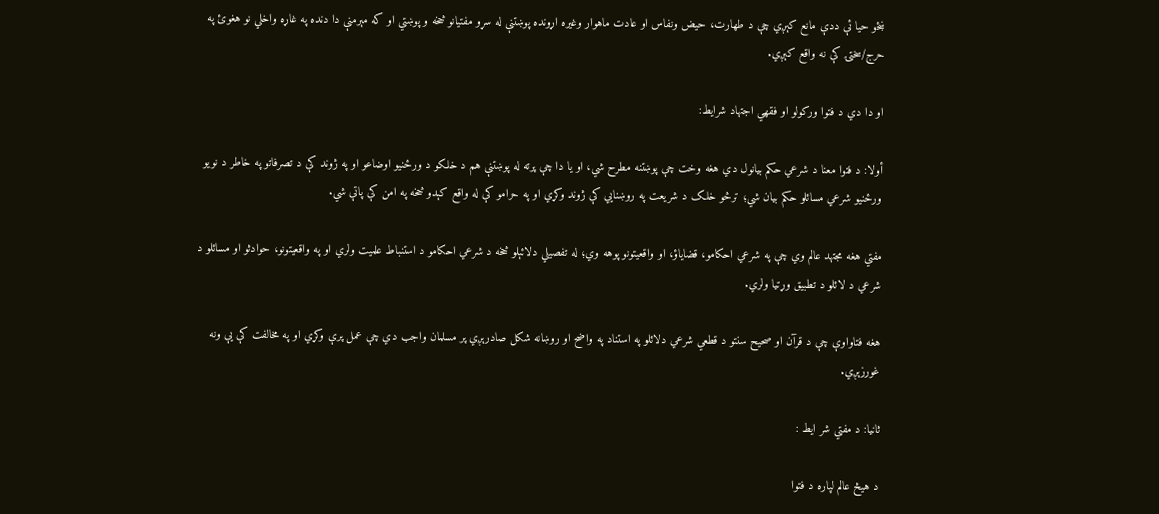ښځو حيا ئې ددې مانع کېږي چې د طهارت، حيض ونفاس او عادت ماهوار وغيره اړونده پوښتنې له سړو مفتيانو څخه و پوښتي او که مېرمنې دا دنده په غاړه واخلي نو هغوئ په حرج/سختۍ کې نه واقع کېږي.

او دا دي د فتوا ورکولو او فقهي اجتهاد شرايط:

أولا: د فتوا معنا د شرعي حكم بيانول دي هغه وخت چې پوښتنه مطرح شي، او يا دا چې پرته له پوښتنې هم د خلکو د ورځنيو اوضاعو او په ژوند کې د تصرفاتو په خاطر د نويو ورځنيو شرعي مسائلو حکم بيان شي؛ ترڅو خلک د شريعت په روښنايي کې ژوند وکړي او په حرامو کې له واقع کېدو څخه په امن کې پاتې شي.

مفتي هغه مجتهد عالم وي چې په شرعي احکامو، قضاياؤ، او واقعیتونو پوهه وي؛ له تفصيلي دلائېلو څخه د شرعي احکامو د استنباط علميت ولري او په واقعيتونو، حوادثو او مسائلو د شرعي د لائلو د تطبيق وړتيا ولري.

هغه فتاواوې چې د قرآن او صحيح سنتو د قطعي شرعي دلائلو په استناد په واضح او روښانه شکل صادرېږي پر مسلمان واجب دي چې عمل پرې وکړي او په مخالفت کې يې ونه غورزېږي.

ثانيا: د مفتي شر ايط :

د هيڅ عالم لپاره د فتوا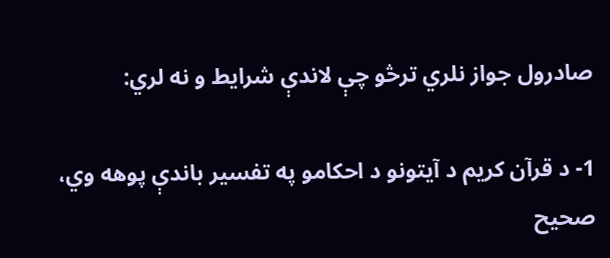صادرول جواز نلري ترڅو چې لاندې شرايط و نه لري:

1- د قرآن كريم د آيتونو د احکامو په تفسير باندې پوهه وي، صحيح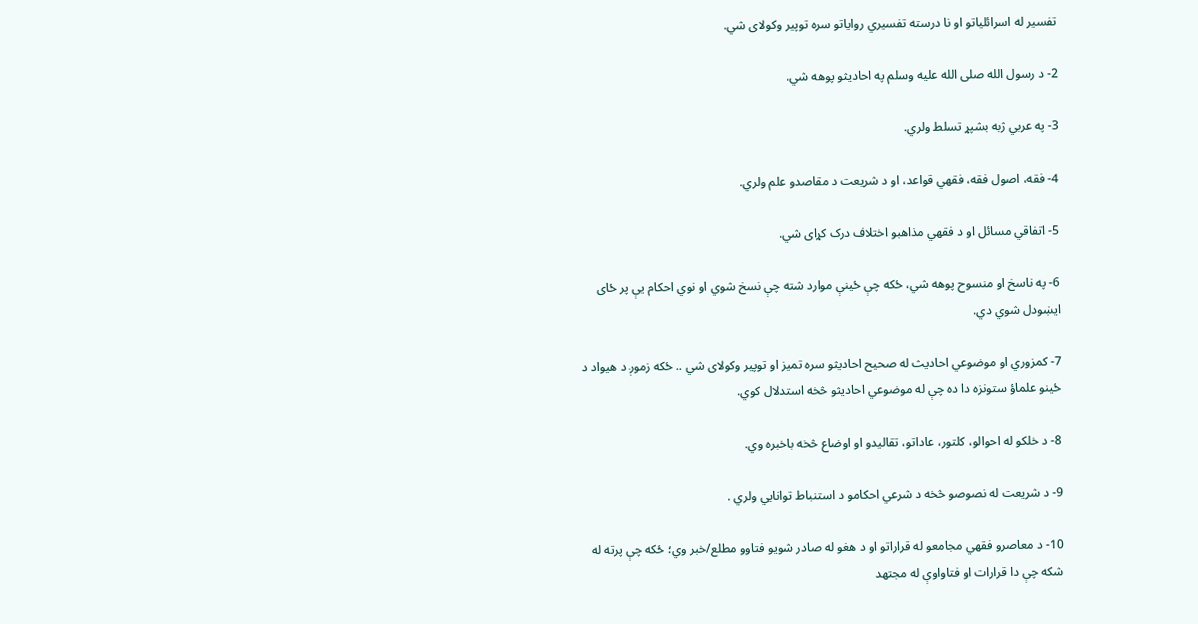تفسير له اسرائلياتو او نا درسته تفسيري رواياتو سره توپير وکولای شي.

2- د رسول الله صلى الله عليه وسلم په احاديثو پوهه شي.

3- په عربي ژبه بشپړ تسلط ولري.

4- فقه، اصول فقه، فقهي قواعد، او د شريعت د مقاصدو علم ولري.

5- اتفاقي مسائل او د فقهي مذاهبو اختلاف درک کړای شي.

6- په ناسخ او منسوح پوهه شي، ځکه چې ځينې موارد شته چې نسخ شوي او نوي احكام يې پر ځای ايښودل شوي دي.

7- کمزوري او موضوعي احاديث له صحيح احاديثو سره تميز او توپير وکولای شي .. ځکه زموږ د هيواد د ځينو علماؤ ستونزه دا ده چې له موضوعي احادیثو څخه استدلال کوي.

8- د خلکو له احوالو، کلتور، عاداتو، تقاليدو او اوضاع څخه باخبره وي.

9- د شريعت له نصوصو څخه د شرعي احكامو د استنباط توانایي ولري .

10- د معاصرو فقهي مجامعو له قراراتو او د هغو له صادر شويو فتاوو مطلع/خبر وي؛ ځکه چې پرته له شکه چې دا قرارات او فتاواوې له مجتهد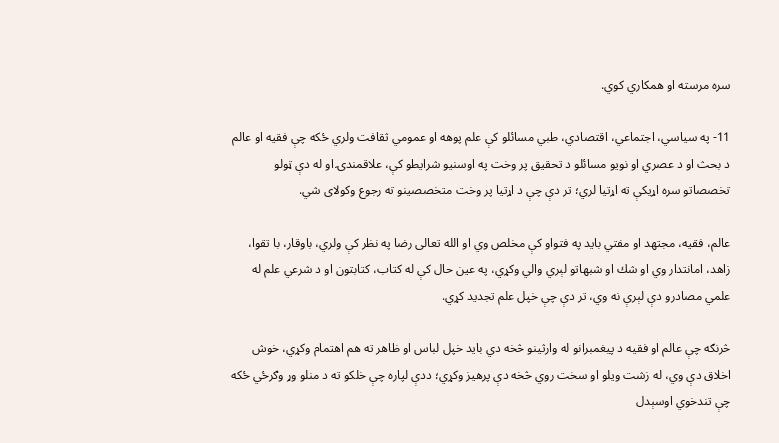سره مرسته او همکاري کوي.

11- په سياسي، اجتماعي، اقتصادي، طبي مسائلو کې علم پوهه او عمومي ثقافت ولري ځکه چې فقيه او عالم د بحث او د عصري او نويو مسائلو د تحقيق پر وخت په اوسنيو شرايطو کې، علاقمندۍ او له دې ټولو تخصصاتو سره اړیکې ته اړتيا لري؛ تر دې چې د اړتيا پر وخت متخصصينو ته رجوع وکولای شي.

عالم، فقيه، مجتهد او مفتي بايد په فتواو کې مخلص وي او الله تعالی رضا په نظر کې ولري، باوقار، با تقوا، زاهد، امانتدار وي او شك او شبهاتو لېري والي وکړي، په عين حال کې له كتاب، كتابتون او د شرعي علم له علمي مصادرو دې لېرې نه وي، تر دې چې خپل علم تجديد کړي.

څرنګه چې عالم او فقيه د پيغمبرانو له وارثينو څخه دي بايد خپل لباس او ظاهر ته هم اهتمام وکړي، خوش اخلاق دې وي، له زشت ويلو او سخت روي څخه دې پرهيز وکړي؛ ددې لپاره چې خلکو ته د منلو وړ وګرځي ځکه چې تندخوي اوسېدل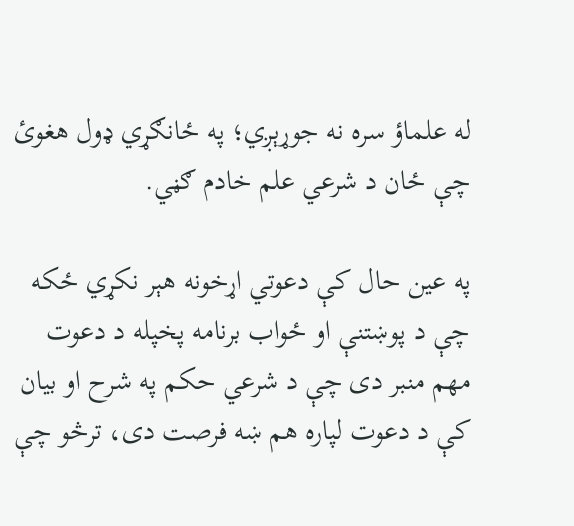له علماؤ سره نه جوړېږي؛ په ځانګړي ډول هغوئ چې ځان د شرعي علم خادم ګڼي.

په عين حال کې دعوتي اړخونه هېر نکړي ځکه چې د پوښتنې او ځواب برنامه پخپله د دعوت مهم منبر دی چې د شرعي حکم په شرح او بيان کې د دعوت لپاره هم ښه فرصت دی، ترڅو چې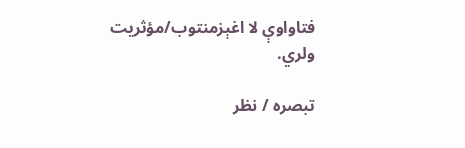فتاواوې لا اغېزمنتوب/مؤثريت ولري.

تبصره / نظر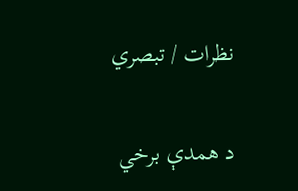نظرات / تبصري

د همدې برخي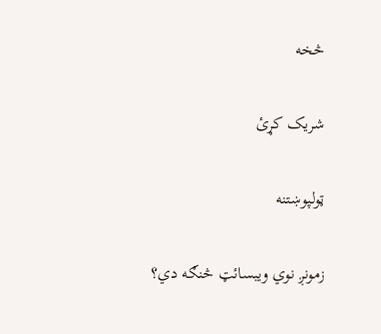څخه

شریک کړئ

ټولپوښتنه

زمونږ نوي ویبسائټ څنګه دي؟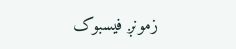زمونږ فيسبوک